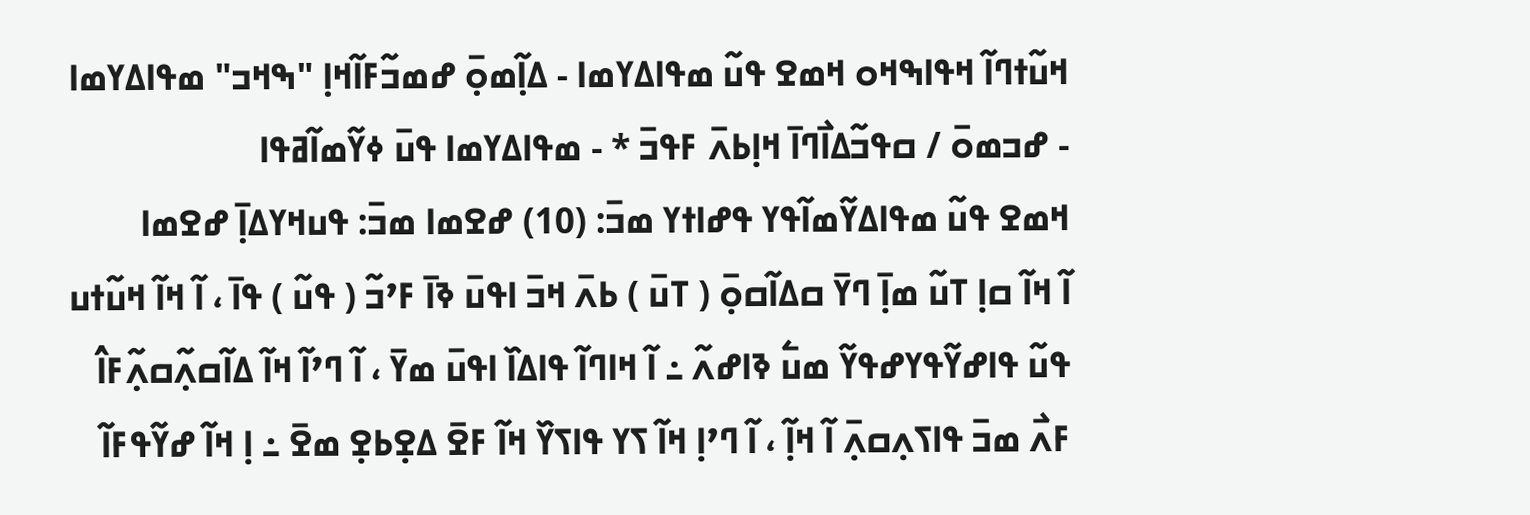ߞߎ߬ߙߣߊ߬ ߞߟߊߒߞߋ ߞߘߐ ߟߎ߬ ߘߟߊߡߌߘߊ - ߡߊ߲߬ߘߋ߲߫ ߝߘߏ߬ߓߊ߬ߞߊ߲ "ߒߞߏ" ߘߟߊߡߌߘߊ - ߝߏߘߋ߫ / ߛߟߏ߬ߡߊ߯ߣߊ߫ ߞߊ߲ߕߍ߫ ߓߟߏ߫ * - ߘߟߊߡߌߘߊ ߟߎ߫ ߦߌ߬ߘߊ߬ߥߟߊ
ߞߘߐ ߟߎ߬ ߘߟߊߡߌ߬ߘߊ߬ߟߌ ߟߝߊߙߌ ߘߏ߫: (10) ߝߐߘߊ ߘߏ߫: ߟߎߞߌߡߊ߲߫ ߝߐߘߊ
ߊ߬ ߞߊ߬ ߛߊ߲ ߠߎ߬ ߘߊ߲߫ ߣߌ߫ ߛߡߊ߬ߛߋ߲߫ ( ߠߎ߫ ) ߕߍ߫ ߞߏ߫ ߊߟߎ߫ ߢߊ߫ ߓߴߏ߬ ( ߟߎ߬ ) ߟߊ߫ ، ߊ߬ ߞߊ߬ ߞߎ߬ߙߎ ߟߎ߬ ߟߊߝߌ߬ߟߌߝߟߌ߬ ߘߎ߱ ߢߊߝߍ߬ ߸ ߊ߬ ߞߊߣߊ߬ ߟߊߡߊ߰ ߊߟߎ߫ ߘߌ߫ ، ߊ߬ ߣߴߊ߬ ߞߊ߬ ߡߊ߬ߛߍ߲߬ߛߍ߲߬ߓߊ߮ ߓߍ߯ ߘߏ߫ ߟߊߖߍ߲ߛߍ߲߫ ߊ߬ ߞߊ߲߬ ، ߊ߬ ߣߴߊ߲ ߞߊ߬ ߖߌ ߟߊߖߌ߰ ߞߊ߬ ߓߐ߫ ߡߐ߲ߕߐ߲ ߘߐ߫ ߸ ߊ߲ ߞߊ߬ ߝߌ߬ߟߓߊ߬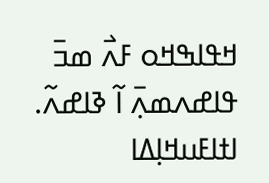ߞߟߊߒߞߋ ߓߍ߯ ߘߏ߫ ߟߊߝߍߘߍ߲߫ ߊ߬ ߢߊߝߍ߬.
ߊߙߊߓߎߞߊ߲ߡߊ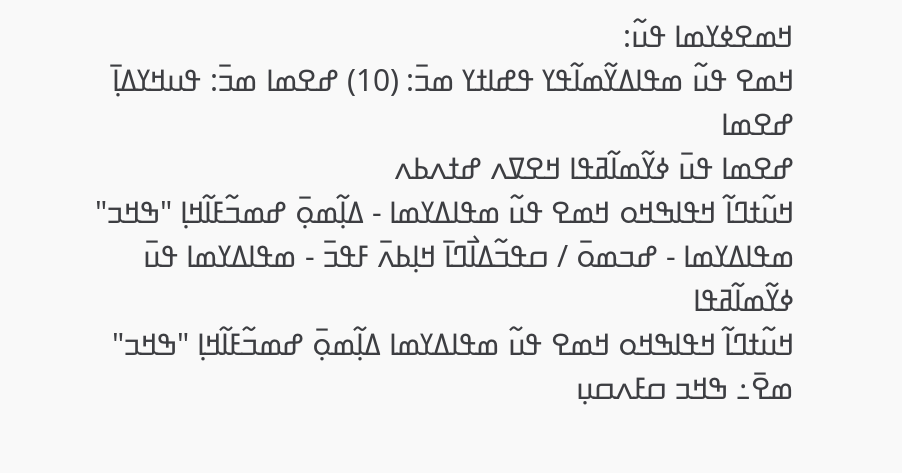ߞߘߐߦߌߘߊ ߟߎ߬:
ߞߘߐ ߟߎ߬ ߘߟߊߡߌ߬ߘߊ߬ߟߌ ߟߝߊߙߌ ߘߏ߫: (10) ߝߐߘߊ ߘߏ߫: ߟߎߞߌߡߊ߲߫ ߝߐߘߊ
ߝߐߘߊ ߟߎ߫ ߦߌ߬ߘߊ߬ߥߟߊ ߞߐߜߍ ߝߙߍߕߍ
ߞߎ߬ߙߣߊ߬ ߞߟߊߒߞߋ ߞߘߐ ߟߎ߬ ߘߟߊߡߌߘߊ - ߡߊ߲߬ߘߋ߲߫ ߝߘߏ߬ߓߊ߬ߞߊ߲ "ߒߞߏ" ߘߟߊߡߌߘߊ - ߝߏߘߋ߫ / ߛߟߏ߬ߡߊ߯ߣߊ߫ ߞߊ߲ߕߍ߫ ߓߟߏ߫ - ߘߟߊߡߌߘߊ ߟߎ߫ ߦߌ߬ߘߊ߬ߥߟߊ
ߞߎ߬ߙߣߊ߬ ߞߟߊߒߞߋ ߞߘߐ ߟߎ߬ ߘߟߊߡߌߘߊ ߡߊ߲߬ߘߋ߲߫ ߝߘߏ߬ߓߊ߬ߞߊ߲ "ߒߞߏ" ߘߐ߫߸ ߒߞߏ ߛߓߍߛߎ߲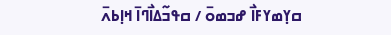ߛߌ߲ߘߌߓߊ߯ ߝߏߘߋ߫ / ߛߟߏ߬ߡߊ߯ߣߊ߫ ߞߊ߲ߕߍ߫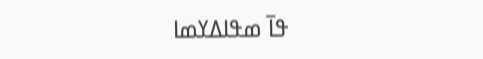ߟߊ߫ ߘߟߊߡߌߘߊ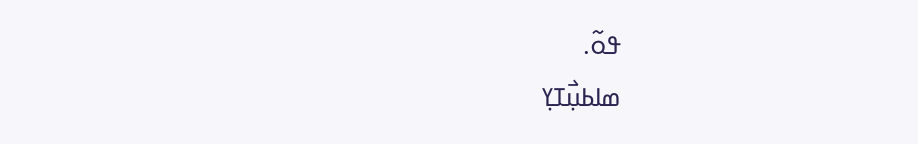ߟߋ߬.
ߘߊߕߎ߲߯ߠߌ߲